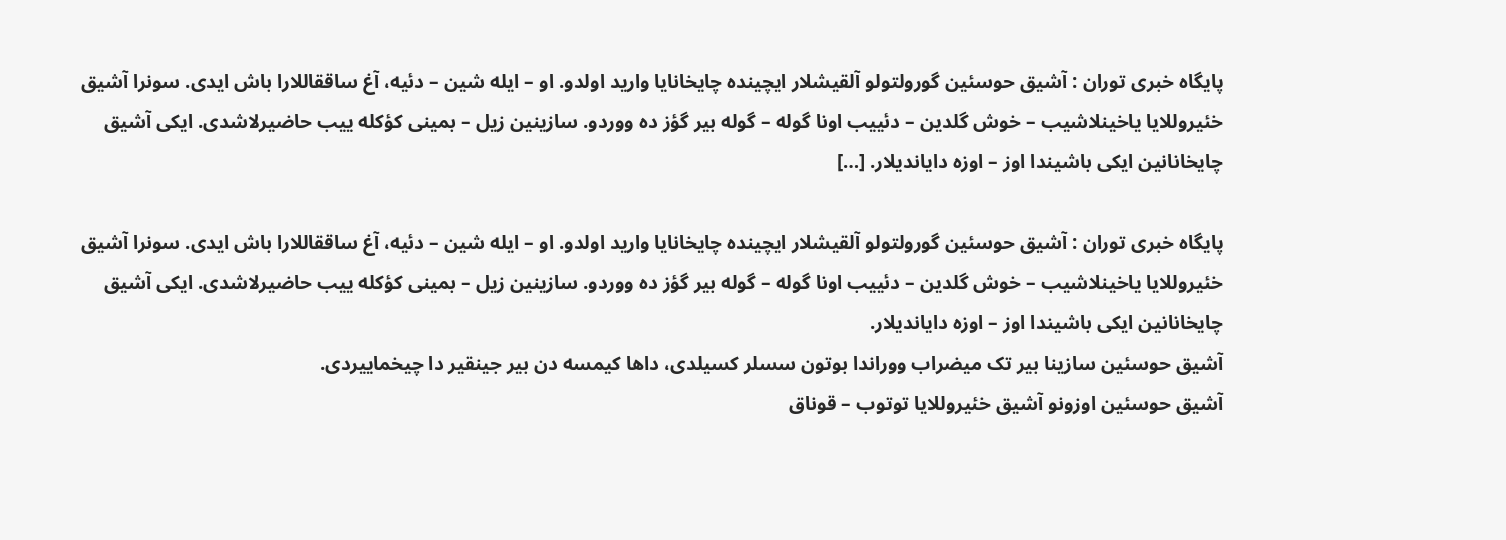پایگاه خبری توران : آشیق حوسئین گورولتولو آلقیشلار ایچینده چایخانایا وارید اولدو. او – ایله شین – دئیه، آغ ساققاللارا باش ایدی. سونرا آشیق خئیروللایا یاخینلاشیب – خوش گلدین – دئییب اونا گوله – گوله بیر گؤز ده ووردو. سازینین زیل – بمینی کؤکله ییب حاضیرلاشدی. ایکی آشیق چایخانانین ایکی باشیندا اوز – اوزه دایاندیلار. […]

پایگاه خبری توران : آشیق حوسئین گورولتولو آلقیشلار ایچینده چایخانایا وارید اولدو. او – ایله شین – دئیه، آغ ساققاللارا باش ایدی. سونرا آشیق خئیروللایا یاخینلاشیب – خوش گلدین – دئییب اونا گوله – گوله بیر گؤز ده ووردو. سازینین زیل – بمینی کؤکله ییب حاضیرلاشدی. ایکی آشیق چایخانانین ایکی باشیندا اوز – اوزه دایاندیلار.
آشیق حوسئین سازینا بیر تک میضراب ووراندا بوتون سسلر کسیلدی، داها کیمسه دن بیر جینقیر دا چیخماییردی.
آشیق حوسئین اوزونو آشیق خئیروللایا توتوب – قوناق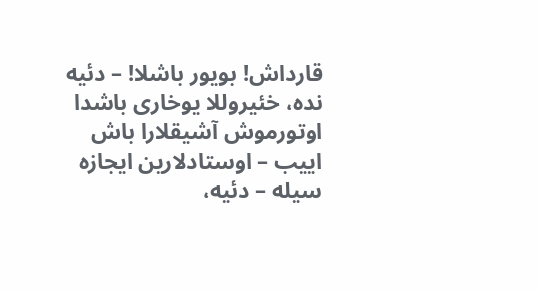قارداش! بویور باشلا! – دئیه نده، خئیروللا یوخاری باشدا اوتورموش آشیقلارا باش اییب – اوستادلارین ایجازه سیله – دئیه،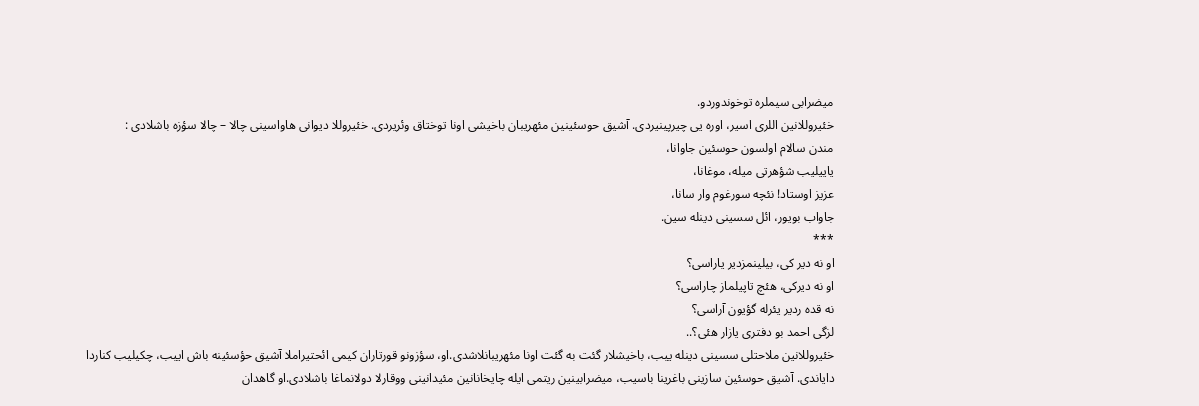میضرابی سیملره توخوندوردو.
خئیروللانین اللری اسیر، اوره یی چیرپینیردی. آشیق حوسئینین مئهریبان باخیشی اونا توختاق وئریردی. خئیروللا دیوانی هاواسینی چالا – چالا سؤزه باشلادی :
مندن سالام اولسون حوسئین جاوانا،
یاییلیب شؤهرتی میله، موغانا،
عزیز اوستاد! نئچه سورغوم وار سانا،
جاواب بویور، ائل سسینی دینله سین.
***
او نه دیر کی، بیلینمزدیر یاراسی؟
او نه دیرکی، هئچ تاپیلماز چاراسی؟
نه قده ردیر یئرله گؤیون آراسی؟
لزگی احمد بو دفتری یازار هئی؟..
خئیروللانین ملاحتلی سسینی دینله ییب، باخیشلار گئت به گئت اونا مئهریبانلاشدی.او، سؤزونو قورتاران کیمی ائحتیراملا آشیق حؤسئینه باش اییب، چکیلیب کناردا دایاندی. آشیق حوسئین سازینی باغرینا باسیب، میضرابینین ریتمی ایله چایخانانین مئیدانینی ووقارلا دولانماغا باشلادی.او گاهدان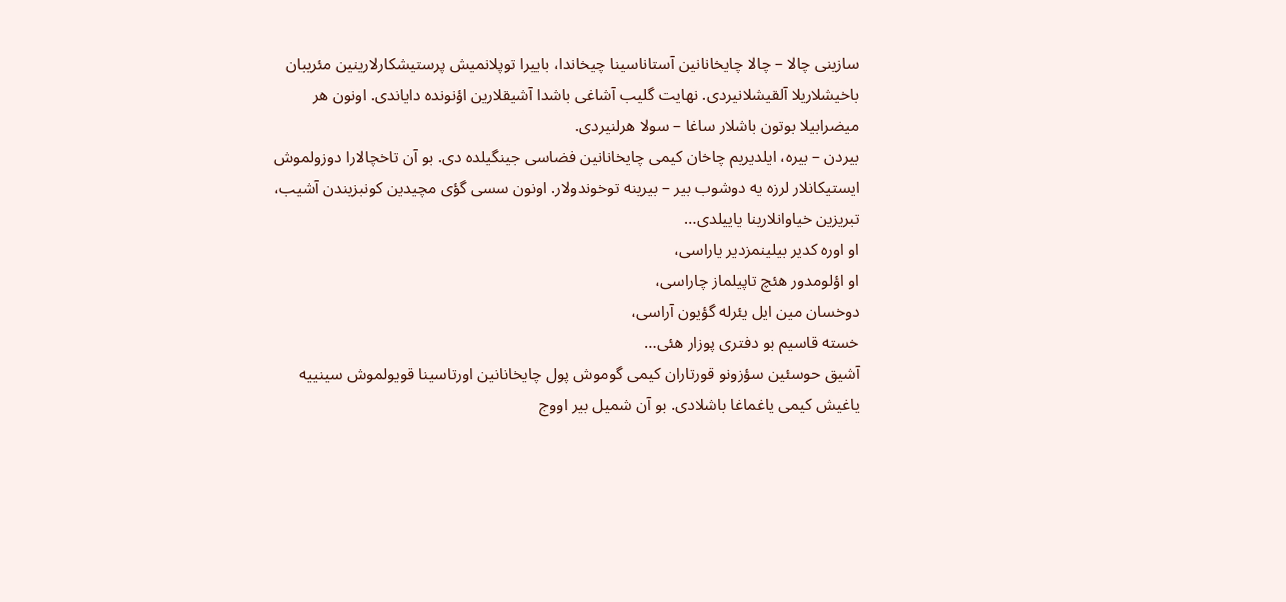سازینی چالا – چالا چایخانانین آستاناسینا چیخاندا، باییرا توپلانمیش پرستیشکارلارینین مئریبان باخیشلاریلا آلقیشلانیردی. نهایت گلیب آشاغی باشدا آشیقلارین اؤنونده دایاندی. اونون هر میضرابیلا بوتون باشلار ساغا – سولا هرلنیردی.
بیردن – بیره، ایلدیریم چاخان کیمی چایخانانین فضاسی جینگیلده دی. بو آن تاخچالارا دوزولموش ایستیکانلار لرزه یه دوشوب بیر – بیرینه توخوندولار. اونون سسی گؤی مچیدین کونبزیندن آشیب، تبریزین خیاوانلارینا یاییلدی…
او اوره کدیر بیلینمزدیر یاراسی،
او اؤلومدور هئچ تاپیلماز چاراسی،
دوخسان مین ایل یئرله گؤیون آراسی،
خسته قاسیم بو دفتری پوزار هئی…
آشیق حوسئین سؤزونو قورتاران کیمی گوموش پول چایخانانین اورتاسینا قویولموش سینییه یاغیش کیمی یاغماغا باشلادی. بو آن شمیل بیر اووج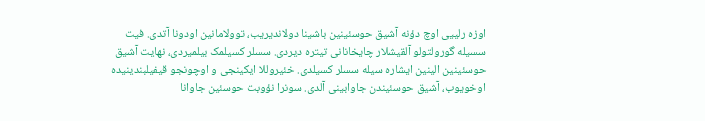اوزه رلییی اوچ دؤنه آشیق حوسئینین باشینا دولاندیریب، توولامانین اودونا آتدی. فیت سسیله گورولتولو آلقیشلار چایخانانی تیتره دیردی. سسلر کسیلمک بیلمیردی، نهایت آشیق حوسئینین الینین ایشاره سیله سسلر کسیلدی. خئیروللا ایکینجی و اوچونجو قیفیلبندینیده اوخویوب، آشیق حوسئیندن جاوابینی آلدی. سونرا نؤوبت حوسئین جاوانا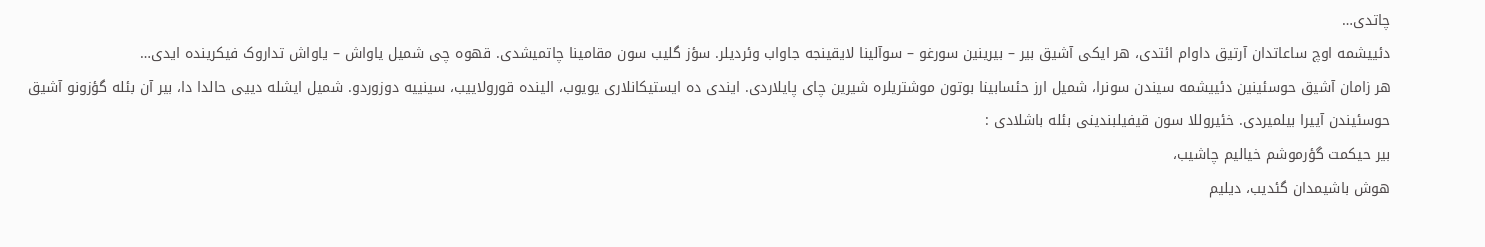چاتدی…
دئییشمه اوچ ساعاتدان آرتیق داوام ائتدی، هر ایکی آشیق بیر – بیرینین سورغو – سوآلینا لایقینجه جاواب وئردیلر. سؤز گلیب سون مقامینا چاتمیشدی. قهوه چی شمیل یاواش – یاواش تداروک فیکرینده ایدی…
هر زامان آشیق حوسئینین دئییشمه سیندن سونرا، شمیل ارز حئسابینا بوتون موشتریلره شیرین چای پایلاردی. ایندی ده ایستیکانلاری یویوب، الینده قورولاییب، سینییه دوزوردو. شمیل ایشله دییی حالدا دا، بیر آن بئله گؤزونو آشیق حوسئیندن آییرا بیلمیردی. خئیروللا سون قیفیلبندینی بئله باشلادی :
بیر حیکمت گؤرموشم خیالیم چاشیب،
هوش باشیمدان گئدیب، دیلیم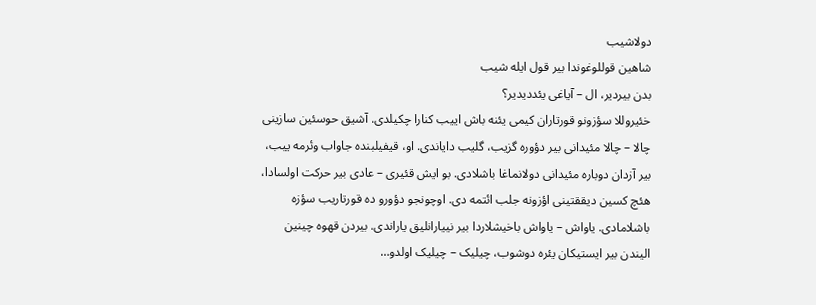دولاشیب
شاهین قوللوغوندا بیر قول ایله شیب
بدن بیردیر، ال – آیاغی یئددیدیر؟
خئیروللا سؤزونو قورتاران کیمی یئنه باش اییب کنارا چکیلدی. آشیق حوسئین سازینی چالا – چالا مئیدانی بیر دؤوره گزیب، گلیب دایاندی. او، قیفیلبنده جاواب وئرمه ییب، بیر آزدان دوباره مئیدانی دولانماغا باشلادی. بو ایش قئیری – عادی بیر حرکت اولسادا، هئچ کسین دیققتینی اؤزونه جلب ائتمه دی. اوچونجو دؤورو ده قورتاریب سؤزه باشلامادی. یاواش – یاواش باخیشلاردا بیر نییارانلیق یاراندی. بیردن قهوه چینین الیندن بیر ایستیکان یئره دوشوب، چیلیک – چیلیک اولدو…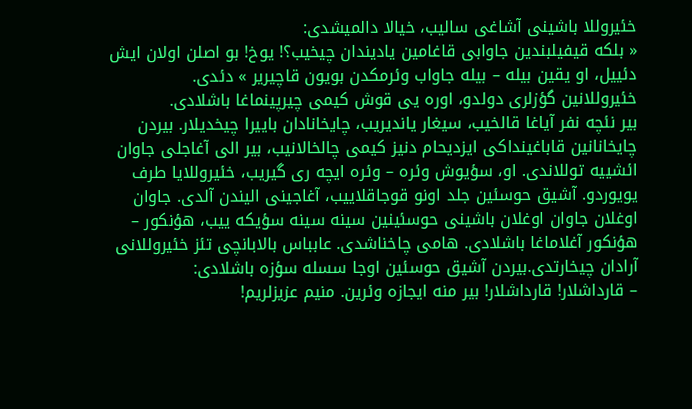خئیروللا باشینی آشاغی سالیب، خیالا دالمیشدی:
« بلکه قیفیلبندین جاوابی قاغامین یادیندان چیخیب؟! یوخ! بو اصلن اولان ایش دئییل، او یقین بیله – بیله جاواب وئرمکدن بویون قاچیریر » دئدی.
خئیروللانین گؤزلری دولدو، اوره یی قوش کیمی چیرپینماغا باشلادی.
بیر نئچه نفر آیاغا قالخیب، سیغار یاندیریب، چایخانادان باییرا چیخدیلار. بیردن چایخانانین قاباغینداکی ایزدیحام دنیز کیمی چالخالانیب، بیر الی آغاجلی جاوان ائشییه توللاندی. او، سؤیوش وئره – وئره ایچه ری گیریب، خئیروللایا طرف یویوردو. آشیق حوسئین جلد اونو قوجاقلاییب، آغاجینی الیندن آلدی. جاوان اوغلان جاوان اوغلان باشینی حوسئینین سینه سینه سؤیکه ییب، هؤنکور – هؤنکور آغلاماغا باشلادی. هامی چاخناشدی. عابباس بالابانچی تئز خئیروللانی آرادان چیخارتدی.بیردن آشیق حوسئین اوجا سسله سؤزه باشلادی:
– قارداشلار! قارداشلار! بیر منه ایجازه وئرین. منیم عزیزلریم!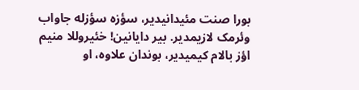بورا صنت مئیدانیدیر، سؤزه سؤزله جاواب وئرمک لازیمدیر. بیر دایانین! خئیروللا منیم اؤز بالام کیمیدیر، بوندان علاوه، او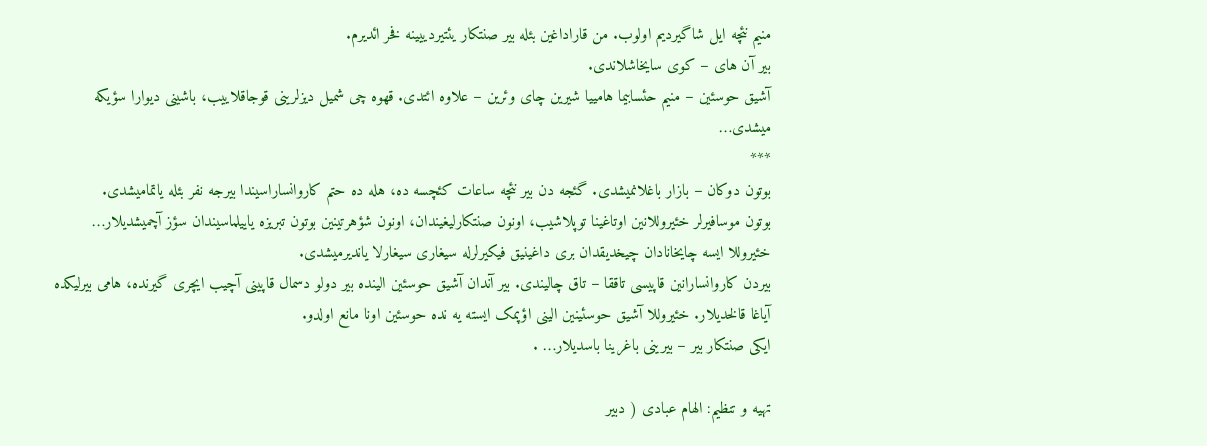منیم نئچه ایل شاگیردیم اولوب. من قاراداغین بئله بیر صنتکار یئتیردییینه فخر ائدیرم.
بیر آن های – کوی سایخاشلاندی.
آشیق حوسئین – منیم حئسابیما هامییا شیرین چای وئرین – علاوه ائتدی. قهوه چی شمیل دیزلرینی قوجاقلاییب، باشینی دیوارا سؤیکه میشدی…
***
بوتون دوکان – بازار باغلانمیشدی. گئجه دن بیر نئچه ساعات کئچسه ده، هله ده حتم کاروانساراسیندا بیرجه نفر بئله یاتمامیشدی.
بوتون موسافیرلر خئیروللانین اوتاغینا توپلاشیب، اونون صنتکارلیغیندان، اونون شؤهرتینین بوتون تبریزه یاییلماسیندان سؤز آچمیشدیلار…
خئیروللا ایسه چایخانادان چیخدیقدان بری داغینیق فیکیرلرله سیغاری سیغارلا یاندیرمیشدی.
بیردن کاروانسارانین قاپیسی تاققا – تاق چالیندی. بیر آندان آشیق حوسئین الینده بیر دولو دسمال قاپینی آچیب ایچری گیرنده، هامی بیرلیکده آیاغا قالخدیلار. خئیروللا آشیق حوسئینین الینی اؤپمک ایسته یه نده حوسئین اونا مانع اولدو.
ایکی صنتکار بیر – بیرینی باغرینا باسدیلار… .

تهیه و تنظیم: الهام عبادی ( دبیر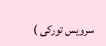سرویس تورکی )